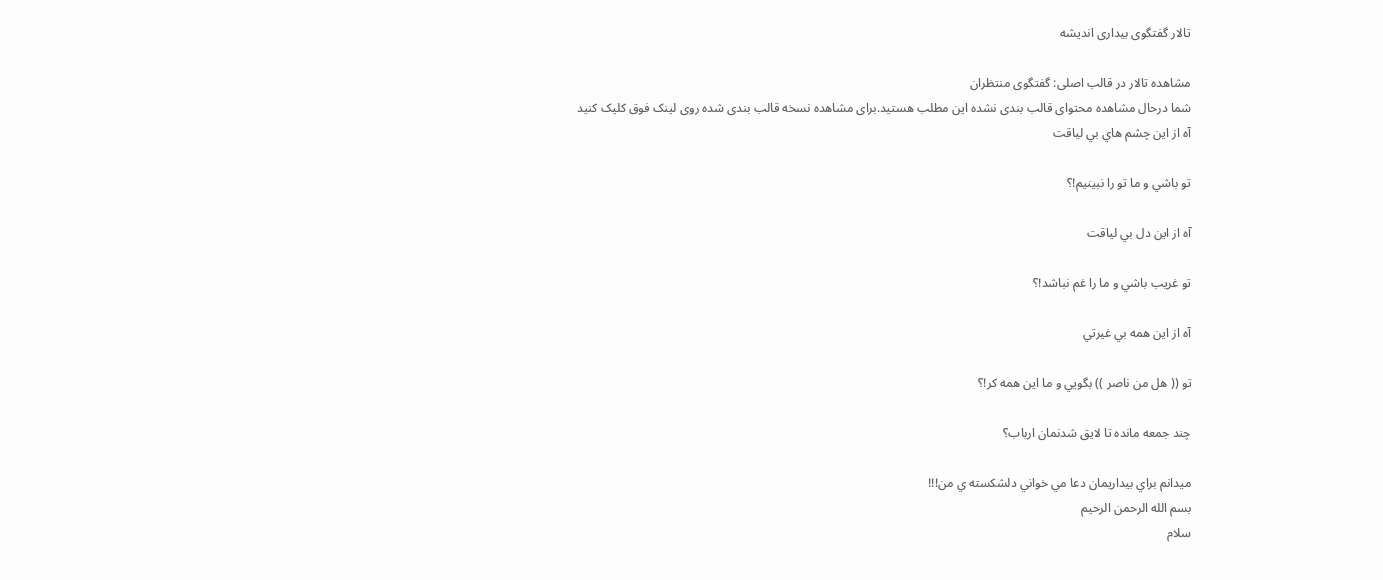تالار گفتگوی بیداری اندیشه

مشاهده تالار در قالب اصلی: گفتگوی منتظران
شما درحال مشاهده محتوای قالب بندی نشده این مطلب هستید.برای مشاهده نسخه قالب بندی شده روی لینک فوق کلیک کنید
آه از اين چشم هاي بي لياقت

تو باشي و ما تو را نبينيم!؟

آه از اين دل بي لياقت

تو غريب باشي و ما را غم نباشد!؟

آه از اين همه بي غيرتي

تو (( هل من ناصر )) بگويي و ما اين همه كر!؟

چند جمعه مانده تا لايق شدنمان ارباب؟

میدانم براي بيداريمان دعا مي خواني دلشكسته ي من!!!
بسم الله الرحمن الرحیم
سلام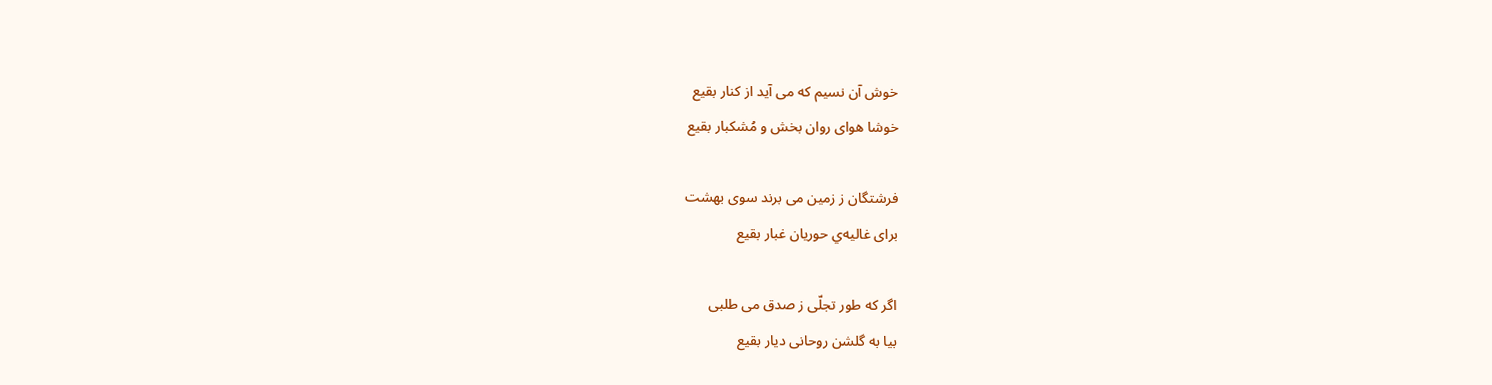خوش آن نسيم كه مى آيد از كنار بقيع
خوشا هواى روان بخش و مُشكبار بقيع

فرشتگان ز زمين مى برند سوى بهشت
براى غاليه‌ي حوريان غبار بقيع

اگر كه طور تجلّى ز صدق مى طلبى
بيا به گلشن روحانى ديار بقيع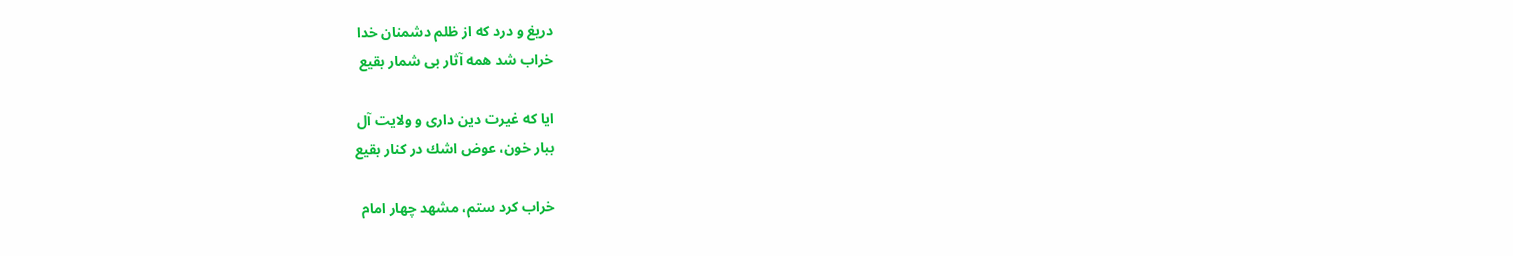دريغ و درد كه از ظلم دشمنان خدا
خراب شد همه آثار بى شمار بقيع

ايا كه غيرت دين دارى و ولايت آل
ببار خون، عوض اشك در كنار بقيع

خراب كرد ستم، مشهد چهار امام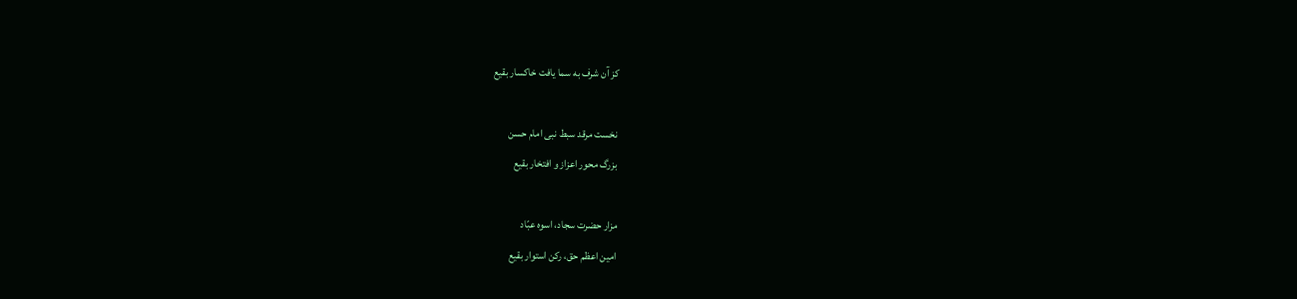كز آن شرف به سما يافت خاكسار بقيع

نخست مرقد سبط نبى امام حسن
بزرگ محور اعزاز و افتخار بقيع

مزار حضرت سجاد، اسوه عبّاد
امين اعظم حق، ركن استوار بقيع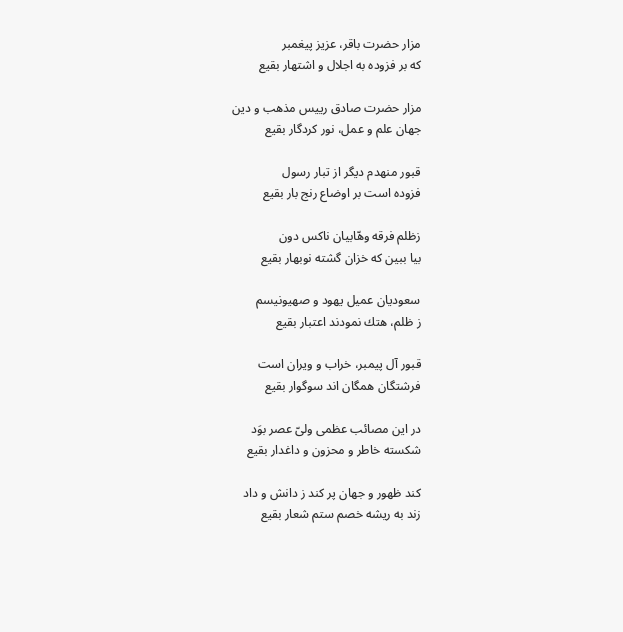مزار حضرت باقر، عزيز پيغمبر
كه بر فزوده به اجلال و اشتهار بقيع

مزار حضرت صادق رييس مذهب و دين
جهان علم و عمل، نور كردگار بقيع

قبور منهدم ديگر از تبار رسول
فزوده است بر اوضاع رنج بار بقيع

زظلم فرقه وهّابيان ناكس دون
بيا ببين كه خزان گشته نوبهار بقيع

سعوديان عميل يهود و صهيونيسم
ز ظلم، هتك نمودند اعتبار بقيع

قبور آل پيمبر، خراب و ويران است
فرشتگان همگان اند سوگوار بقيع

در اين مصائب عظمى ولىّ عصر بوَد
شكسته خاطر و محزون و داغدار بقيع

كند ظهور و جهان پر كند ز دانش و داد
زند به ريشه خصم ستم شعار بقيع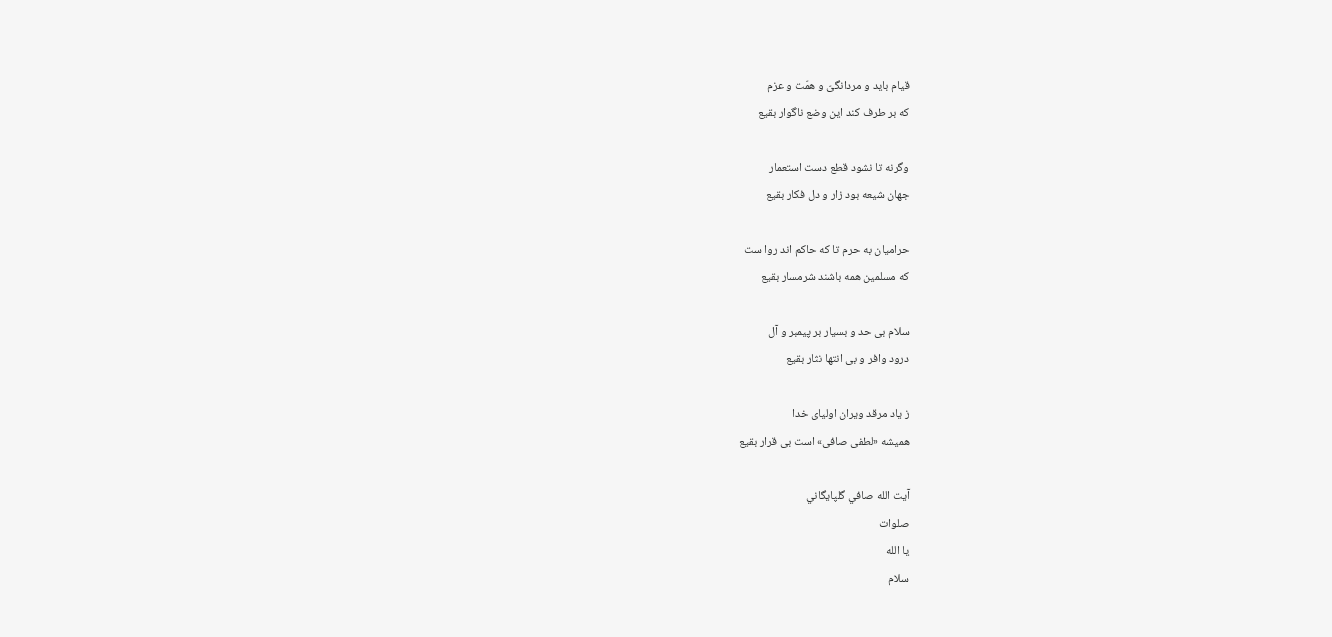قيام بايد و مردانگىّ و همّت و عزم
كه بر طرف كند اين وضع ناگوار بقيع

وگرنه تا نشود قطع دست استعمار
جهان شيعه بود زار و دل فكار بقيع

حراميان به حرم تا كه حاكم اند روا ست
كه مسلمين همه باشند شرمسار بقيع

سلام بى حد و بسيار بر پيمبر و آل
درود وافر و بى انتها نثار بقيع

ز ياد مرقد ويران اولياى خدا
هميشه «لطفى صافى» است بى قرار بقيع

آيت الله صافي گلپايگاني
صلوات
یا الله
سلام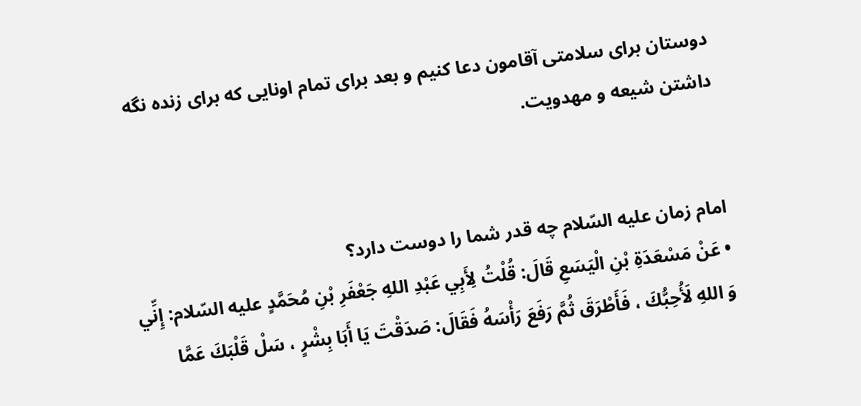دوستان برای سلامتی آقامون دعا کنیم و بعد برای تمام اونایی که برای زنده نگه داشتن شیعه و مهدویت.


امام زمان علیه السّلام چه قدر شما را دوست دارد؟
• عَنْ مَسْعَدَةِ بْنِ الْيَسَعِ قَالَ: قُلْتُ لِأَبِي عَبْدِ اللهِ جَعْفَرِ بْنِ مُحَمَّدٍ علیه السّلام: إِنِّي وَ اللهِ لَأُحِبُّكَ ، فَأَطْرَقَ ثُمَّ رَفَعَ رَأْسَهُ فَقَالَ: صَدَقْتَ يَا أَبَا بِشْرٍ ، سَلْ قَلْبَكَ عَمَّا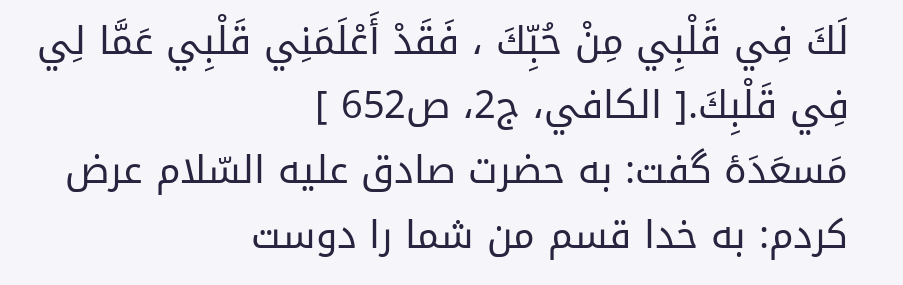لَكَ فِي قَلْبِي مِنْ حُبِّكَ ، فَقَدْ أَعْلَمَنِي قَلْبِي عَمَّا لِي فِي قَلْبِكَ.[ الكافي، ج2، ص652 ]
مَسعَدَۀ گفت: به حضرت صادق علیه السّلام عرض کردم: به خدا قسم من شما را دوست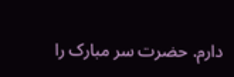دارم. حضرت سر مبارک را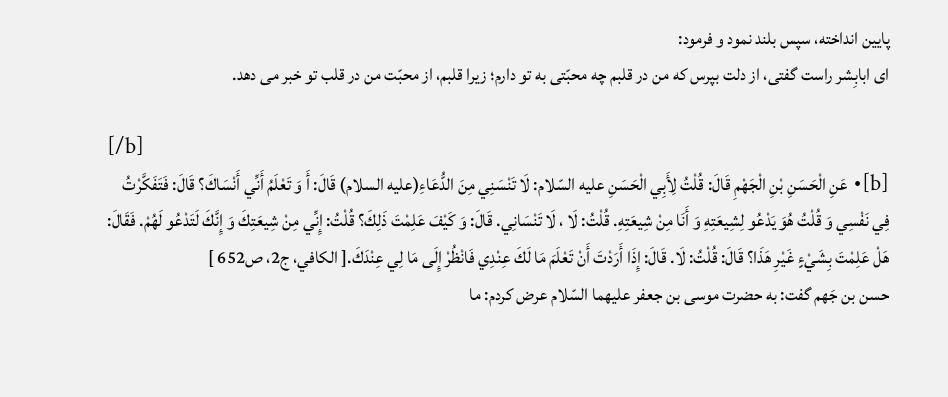پایین انداخته، سپس بلند نمود و فرمود:
ای ابابِشر راست گفتی، از دلت بپرس که من در قلبم چه محبّتی به تو دارم؛ زیرا قلبم، از محبّت من در قلب تو خبر می دهد.

[/b]
[b]• عَنِ الْحَسَنِ بْنِ الْجَهْمِ قَالَ: قُلْتُ لِأَبِي الْحَسَنِ علیه السّلام: لَا تَنْسَنِي مِنَ الدُّعَاءِ(علیه السلام) قَالَ: أَ وَ تَعْلَمُ أَنِّي أَنْسَاكَ؟ قَالَ: فَتَفَكَّرْتُ فِي نَفْسِي وَ قُلْتُ هُوَ يَدْعُو لِشِيعَتِهِ وَ أَنَا مِنْ شِيعَتِهِ. قُلْتُ: لَا ، لَا تَنْسَانِي. قَالَ: وَ كَيْفَ عَلِمْتَ ذَلِكَ؟ قُلْتُ: إِنِّي مِنْ شِيعَتِكَ وَ إِنَّكَ لَتَدْعُو لَهُمْ. فَقَالَ: هَلْ عَلِمْتَ بِشَيْءٍ غَيْرِ هَذَا؟ قَالَ: قُلْتُ: لَا. قَالَ: إِذَا أَرَدْتَ أَنْ تَعْلَمَ مَا لَكَ عِنْدِي فَانْظُرْ إِلَى مَا لِي عِنْدَكَ.[ الكافي، ج2، ص652 ]
حسن بن جَهم گفت: به حضرت موسی بن جعفر علیهما السّلام عرض کردم: ما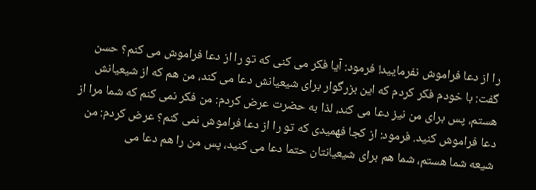را از دعا فراموش نفرمایید! فرمود: آیا فکر می کنی که تو را از دعا فراموش می کنم؟ حسن گفت: با خودم فکر کردم که این بزرگوار برای شیعیانش دعا می کند، من هم که از شیعیانش هستم، پس برای من نیز دعا می کند، لذا به حضرت عرض کردم: من فکر نمی کنم که شما مرا از دعا فراموش کنید. فرمود: از کجا فهمیدی که تو را از دعا فراموش نمی کنم؟ عرض کردم: من شیعه شما هستم، شما هم برای شیعیانتان حتما دعا می کنید، پس من را هم دعا می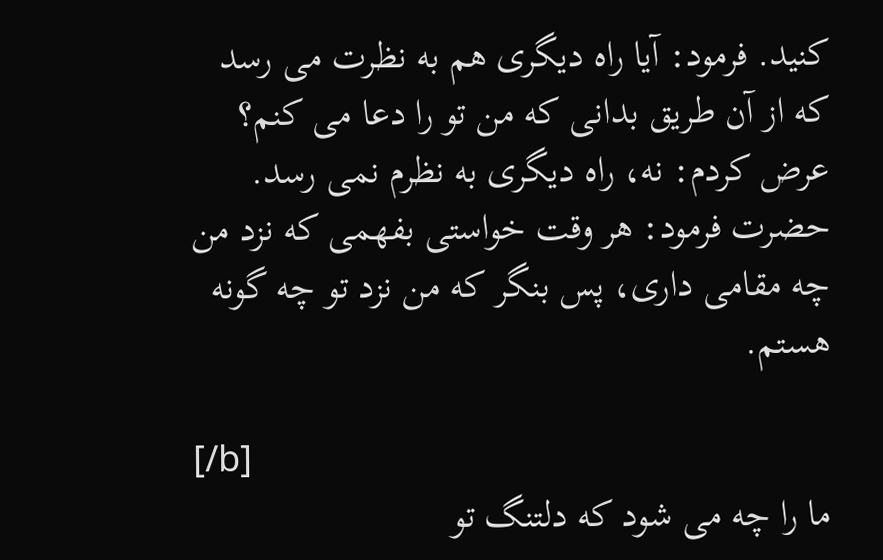کنید. فرمود: آیا راه دیگری هم به نظرت می رسد که از آن طریق بدانی که من تو را دعا می کنم؟ عرض کردم: نه، راه دیگری به نظرم نمی رسد. حضرت فرمود: هر وقت خواستی بفهمی که نزد من چه مقامی داری، پس بنگر که من نزد تو چه گونه هستم.

[/b]
ما را چه می شود که دلتنگ تو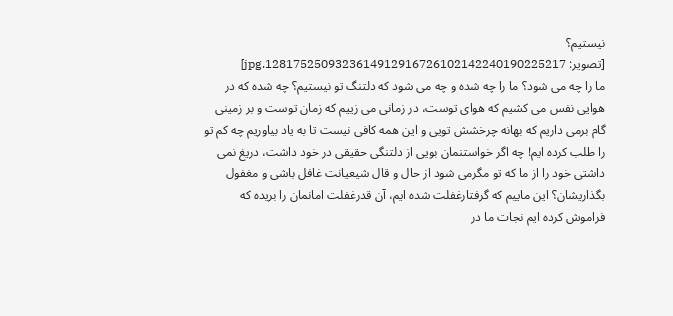نیستیم؟
[تصویر: 1281752509323614912916726102142240190225217.jpg]
ما را چه می شود؟ ما را چه شده و چه می شود كه دلتنگ تو نیستیم؟ چه شده كه در هوایی نفس می كشیم كه هوای توست، در زمانی می زییم كه زمان توست و بر زمینی گام برمی داریم كه بهانه چرخشش تویی و این همه كافی نیست تا به یاد بیاوریم چه كم تو را طلب كرده ایم! چه اگر خواستنمان بویی از دلتنگی حقیقی در خود داشت، دریغ نمی داشتی خود را از ما كه تو مگرمی شود از حال و قال شیعیانت غافل باشی و مغفول بگذاریشان؟ این ماییم كه گرفتارغفلت شده ایم، آن قدرغفلت امانمان را بریده كه فراموش كرده ایم نجات ما در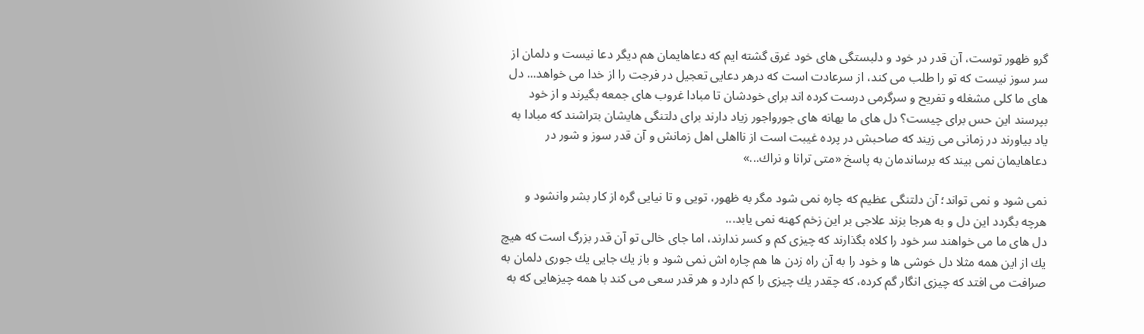گرو ظهور توست، آن قدر در خود و دلبستگی های خود غرق گشته ایم كه دعاهایمان هم دیگر دعا نیست و دلمان از سر سوز نیست كه تو را طلب می كند، از سرعادت است كه درهر دعایی تعجیل در فرجت را از خدا می خواهد... دل های ما كلی مشغله و تفریح و سرگرمی درست كرده اند برای خودشان تا مبادا غروب های جمعه بگیرند و از خود بپرسند این حس برای چیست؟ دل های ما بهانه های جورواجور زیاد دارند برای دلتنگی هایشان بتراشند كه مبادا به یاد بیاورند در زمانی می زیند كه صاحبش در پرده غیبت است از نااهلی اهل زمانش و آن قدر سوز و شور در دعاهایمان نمی بیند كه برساندمان به پاسخ «متی ترانا و نراك...»

نمی شود و نمی تواند؛ آن دلتنگی عظیم كه چاره نمی شود مگر به ظهور، تویی و تا نیایی گره از كار بشر وانشود و هرچه بگردد این دل و به هرجا بزند علاجی بر این زخم كهنه نمی یابد...
دل های ما می خواهند سر خود را كلاه بگذارند كه چیزی كم و كسر ندارند، اما جای خالی تو آن قدر بزرگ است كه هیچ یك از این همه مثلا دل خوشی ها و خود را به آن راه زدن ها هم چاره اش نمی شود و باز یك جایی یك جوری دلمان به صرافت می افتد كه چیزی انگار گم كرده، كه چقدر یك چیزی را كم دارد و هر قدر سعی می كند با همه چیزهایی كه به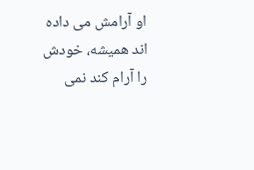او آرامش می داده اند همیشه، خودش را آرام كند نمی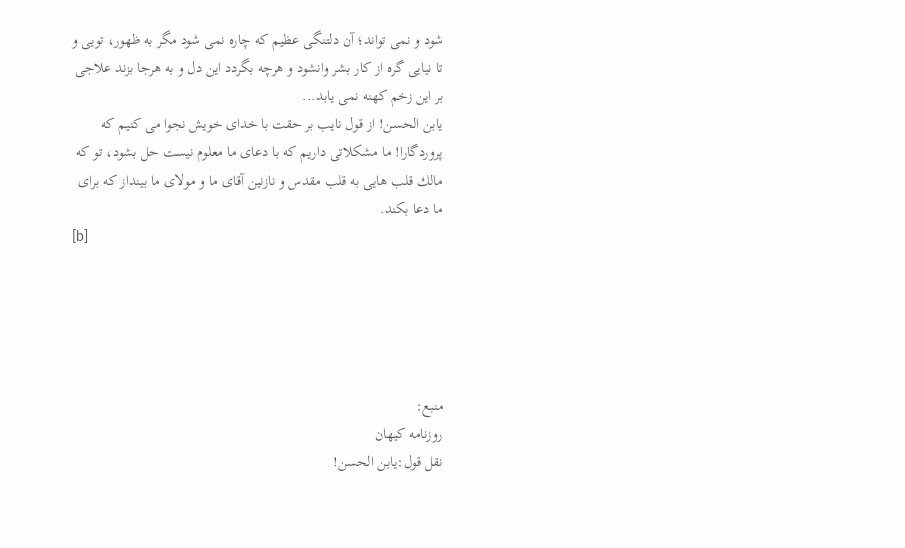شود و نمی تواند؛ آن دلتنگی عظیم كه چاره نمی شود مگر به ظهور، تویی و تا نیایی گره از كار بشر وانشود و هرچه بگردد این دل و به هرجا بزند علاجی بر این زخم كهنه نمی یابد...
یابن الحسن! از قول نایب بر حقت با خدای خویش نجوا می كنیم كه پروردگارا! ما مشكلاتی داریم كه با دعای ما معلوم نیست حل بشود، تو كه مالك قلب هایی به قلب مقدس و نازنین آقای ما و مولای ما بینداز كه برای ما دعا بكند.
[b]





منبع:
روزنامه کیهان
نقل قول:یابن الحسن!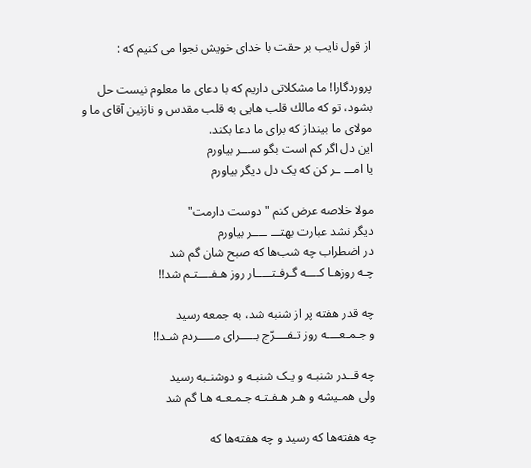از قول نایب بر حقت با خدای خویش نجوا می كنیم كه :

پروردگارا! ما مشكلاتی داریم كه با دعای ما معلوم نیست حل بشود، تو كه مالك قلب هایی به قلب مقدس و نازنین آقای ما و مولای ما بینداز كه برای ما دعا بكند.
اين دل اگر کم است بگو ســـر بياورم
يا امـــ ـر کن که يک دل ديگر بياورم

مولا خلاصه عرض کنم "دوست دارمت"
ديگر نشد عبارت بهتـــ ــــر بياورم
در اضطراب چه شب‌ها که صبح شان گم شد
چـه روزهـا کــــه گـرفـتـــــار روز هـفــــتـم شد!!

چه قدر هفته پر از شنبه شد، به جمعه رسید
و جـمـعــــه روز تـفــــرّج بـــــرای مـــــردم شـد!!

چه قــدر شنبـه و یـک شنبـه و دوشنـبه رسید
ولی همـیشه و هـر هـفـتـه جـمـعـه ‌هـا گم شد

چه هفته‌ها که رسید و چه هفته‌ها که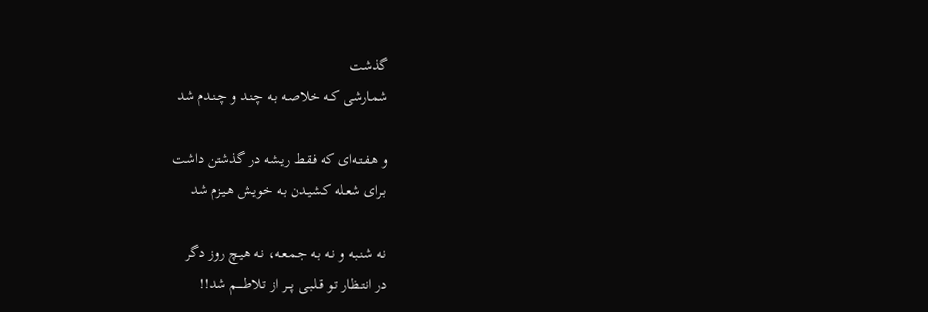گذشت
شمـارشی کــه خلاصـه بـه چـنـد و چـنـدم شد

و هـفـتـه‌ای که فـقـط ریـشه در گذشتن داشت
بـرای شعـله کـشیـدن بـه خـویـش هـیـزم شد

نـه شنـبـه و نـه بـه جـمـعـه، نـه هیـچ روز دگر
در انتــظار تـو قـلـبـی پـــر از تـلاطـــــم شد!!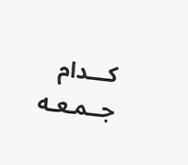کـــدام جــمـعـه‌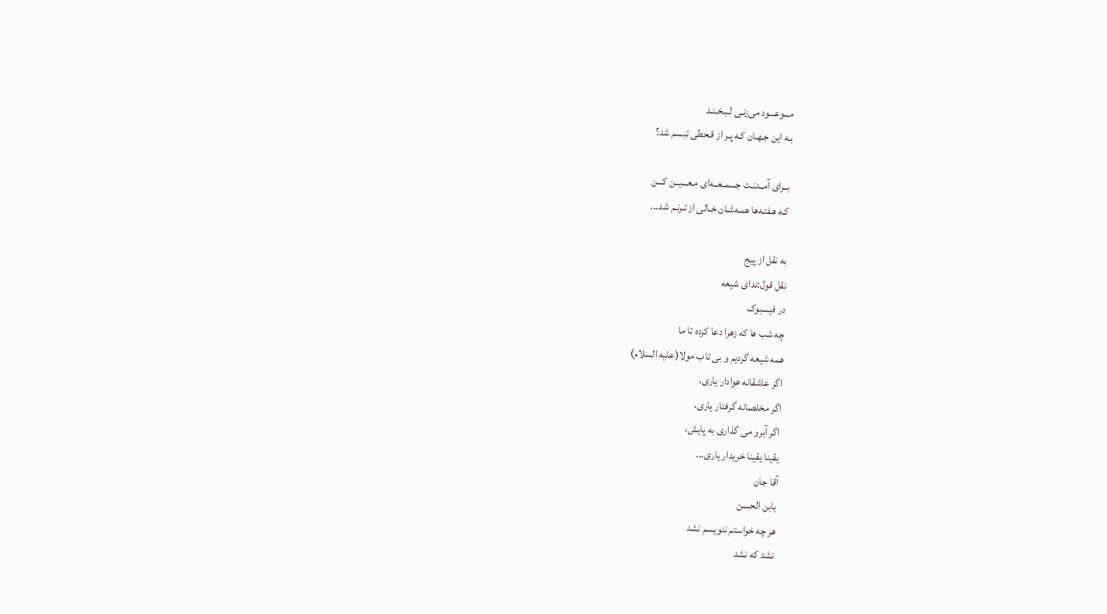مـــوعـــود می‌زنـی لـبـخـنـد
بـه این جـهـان کـه پـر از قـحطی تبسم شد؟

بــرای آمــدنـت جـــمــعــه‌ای مـعـــیــن کـــن
کـه هـفتـه‌ها همـه‌شـان خـالی از تـرنـم شد...

به نقل از پیج
نقل قول:ندای شیعه
در فیسبوک
چه شب ها که زهرا دعا کرده تا ما
همه شیعه گردیم و بی تاب مولا(علیه السلام)
اگر عاشقانه هوادار یاری،
اگر مخلصانه گرفتار یاری،
اگر آبرو می گذاری به پایش،
یقینا یقینا خریدار یاری...
آقا جان
یابن الحسن
هر چه خواستم ننویسم نشد
نشد که نشد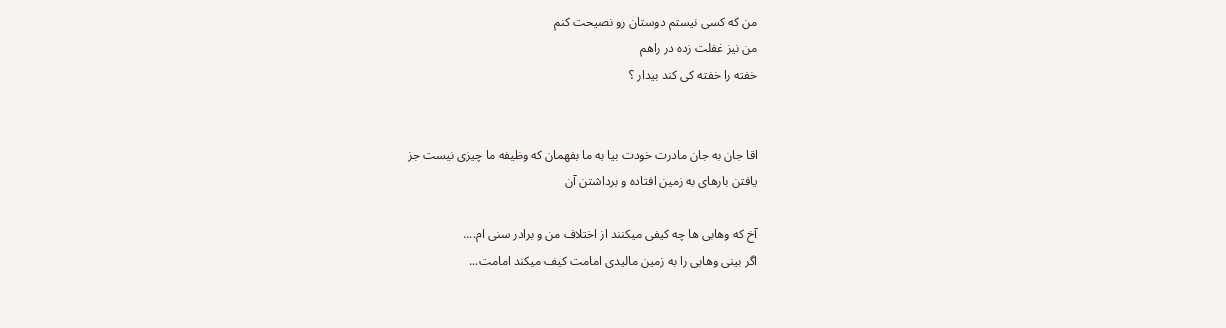من که کسی نیستم دوستان رو نصیحت کنم
من نیز غفلت زده در راهم
خفته را خفته کی کند بیدار ؟


اقا جان به جان مادرت خودت بیا به ما بفهمان که وظیفه ما چیزی نیست جز
یافتن بارهای به زمین افتاده و برداشتن آن

آخ که وهابی ها چه کیفی میکنند از اختلاف من و برادر سنی ام....
اگر بینی وهابی را به زمین مالیدی امامت کیف میکند امامت...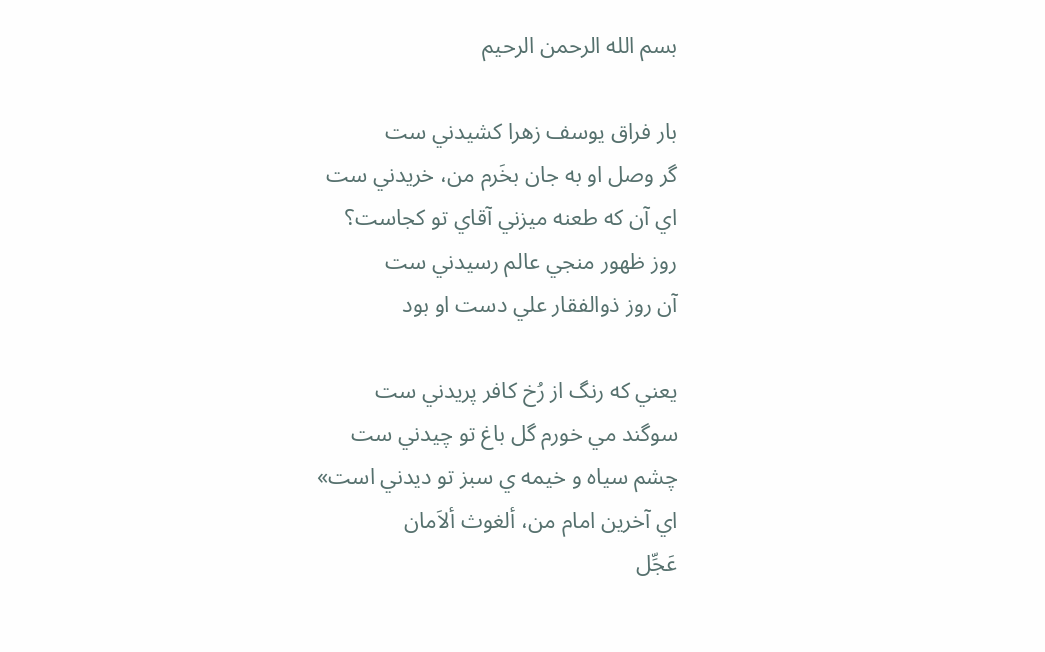بسم الله الرحمن الرحیم

بار فراق يوسف زهرا کشيدني ست
گر وصل او به جان بخَرم من، خريدني ست
اي آن که طعنه ميزني آقاي تو کجاست؟
روز ظهور منجي عالم رسيدني ست
آن روز ذوالفقار علي دست او بود

يعني که رنگ از رُخ کافر پريدني ست
سوگند مي خورم گل باغ تو چيدني ست
چشم سياه و خيمه ي سبز تو ديدني است»
اي آخرين امام من، ألغوث ألاَمان
عَجِّل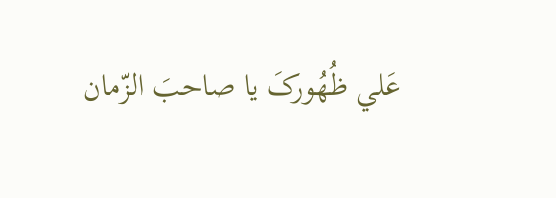عَلي ظُهُورکَ يا صاحبَ الزّمان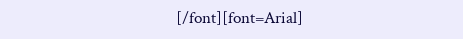[/font][font=Arial]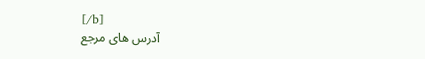[/b]
آدرس های مرجع